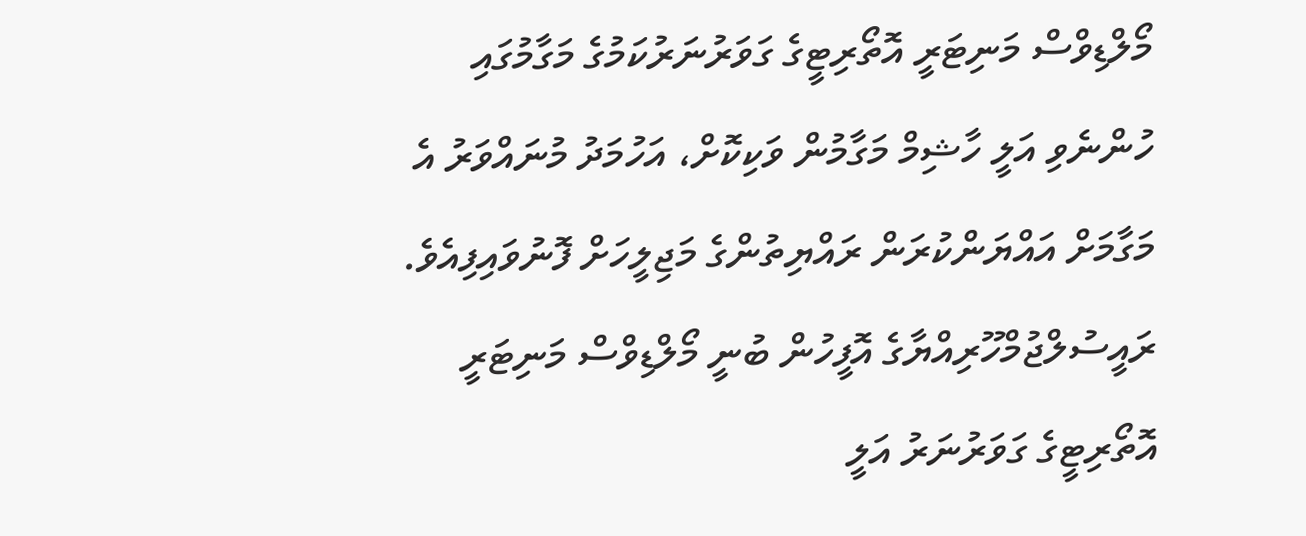މޯލްޑިވްސް މަނިޓަރީ އޮތޯރިޓީގެ ގަވަރުނަރުކަމުގެ މަގާމުގައި ހުންނެވި އަލީ ހާޝިމް މަގާމުން ވަކިކޮށް، އަހުމަދު މުނައްވަރު އެ މަގާމަށް އައްޔަންކުރަން ރައްޔިތުންގެ މަޖިލީހަށް ފޮނުވައިފިއެވެ.
ރައީސުލްޖުމްހޫރިއްޔާގެ އޮފީހުން ބުނީ މޯލްޑިވްސް މަނިޓަރީ އޮތޯރިޓީގެ ގަވަރުނަރު އަލީ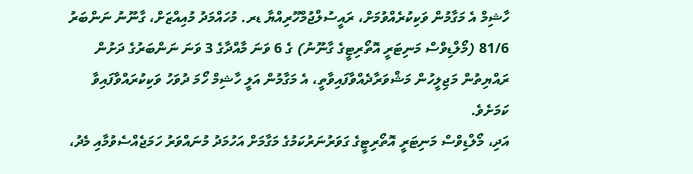ހާޝިމް އެ މަގާމުން ވަކިކުރެއްވުމަށް، ރައީސުލްޖުމްހޫރިއްޔާ ޑރ. މުހައްމަދު މުއިއްޒަށް، ގާނޫނު ނަންބަރު 81/6 (މޯލްޑިވްސް މަނިޓަރީ އޮތޯރިޓީގެ ގާނޫނު) ގެ 6 ވަނަ މާއްދާގެ 3 ވަނަ ނަންބަރުގެ ދަށުން ރައްޔިތުން މަޖިލީހުން މަޝްވަރާދެއްވާފައިވާތީ، އެ މަގާމުން އަލީ ހާޝިމް ހޯމަ ދުވަހު ވަކިކުރައްވާފައިވާ ކަމަށެވެ.
އަދި، މޯލްޑިވްސް މަނިޓަރީ އޮތޯރިޓީގެ ގަވަރުނަރުކަމުގެ މަގާމަށް އަހުމަދު މުނައްވަރު ހަމަޖެއްސެވުމާއި މެދު،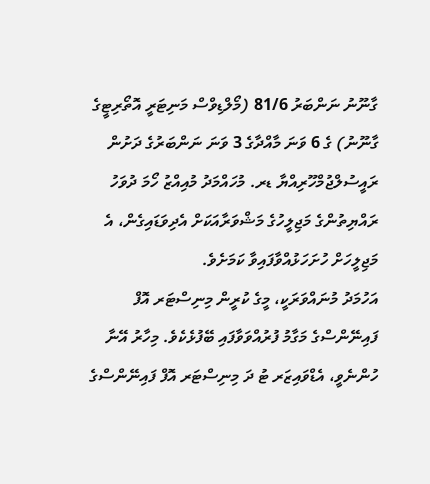ގާނޫނު ނަންބަރު 81/6 (މޯލްޑިވްސް މަނިޓަރީ އޮތޯރިޓީގެ ގާނޫނު) ގެ 6 ވަނަ މާއްދާގެ 3 ވަނަ ނަންބަރުގެ ދަށުން ރައީސުލްޖުމްހޫރިއްޔާ ޑރ. މުހައްމަދު މުއިއްޒު ހޯމަ ދުވަހު ރައްޔިތުންގެ މަޖިލީހުގެ މަޝްވަރާއަކަށް އެދިވަޑައިގެން، އެ މަޖިލީހަށް ހުށަހަޅުއްވާފައިވާ ކަމަށެވެ.
އަހުމަދު މުނައްވަރަކީ، މީގެ ކުރީން މިނިސްޓަރ އޮފް ފައިނޭންސްގެ މަގާމު ފުރުއްވަވާފައި ބޭފުޅެކެވެ. މިހާރު އޭނާ ހުންނެވީ، އެޑްވައިޒަރ ޓު ދަ މިނިސްޓަރ އޮފް ފައިނޭންސްގެ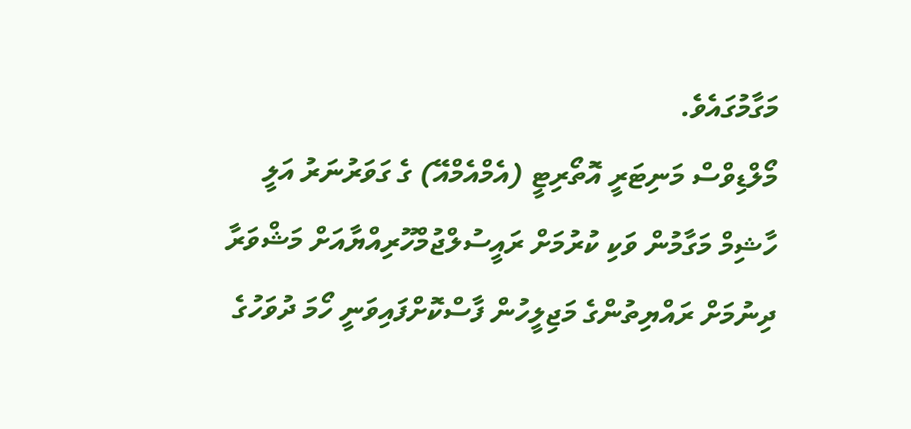މަގާމުގައެވެ.
މޯލްޑިވްސް މަނިޓަރީ އޮތޯރިޓީ (އެމްއެމްއޭ) ގެ ގަވަރުނަރު އަލީ ހާޝިމް މަގާމުން ވަކި ކުރުމަށް ރައީސުލްޖުމްހޫރިއްޔާއަށް މަޝްވަރާ ދިނުމަށް ރައްޔިތުންގެ މަޖިލީހުން ފާސްކޮށްފައިވަނީ ހޯމަ ދުވަހުގެ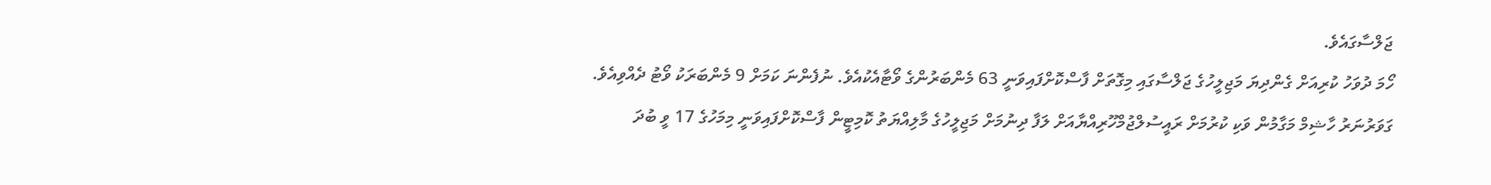ޖަލްސާގައެވެ.
ހޯމަ ދުވަހު ކުރިއަށް ގެންދިޔަ މަޖިލީހުގެ ޖަލްސާގައި މިގޮތަށް ފާސްކޮށްފައިވަނީ 63 މެންބަރުންގެ ވޯޓާއެކުއެވެ. ނުފެންނަ ކަމަށް 9 މެންބަރަކު ވޯޓު ދެއްވިއެވެ.
ގަވަރުނަރު ހާޝިމް މަގާމުން ވަކި ކުރުމަށް ރައީސުލްޖުމްހޫރިއްޔާއަށް ލަފާ ދިނުމަށް މަޖިލީހުގެ މާލިއްޔަތު ކޮމިޓީން ފާސްކޮށްފައިވަނީ މިމަހުގެ 17 ވީ ބުދަ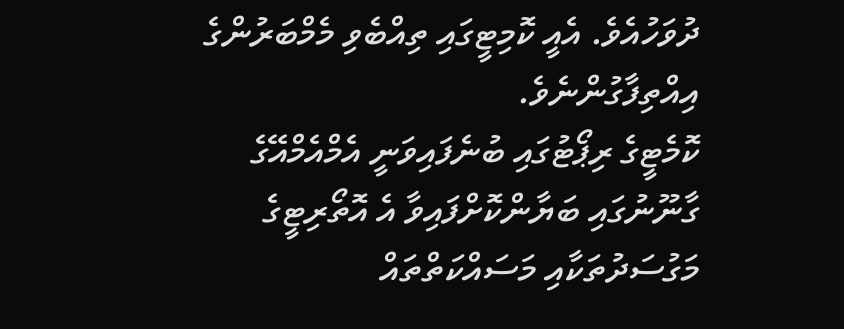ދުވަހުއެވެ. އެއީ ކޮމިޓީގައި ތިއްބެވި މެމްބަރުންގެ އިއްތިފާގުންނެވެ.
ކޮމެޓީގެ ރިޕޯޓުގައި ބުނެފައިވަނީ އެމްއެމްއޭގެ ގާނޫނުގައި ބަޔާންކޮށްފައިވާ އެ އޮތޯރިޓީގެ މަގުސަދުތަކާއި މަސައްކަތްތައް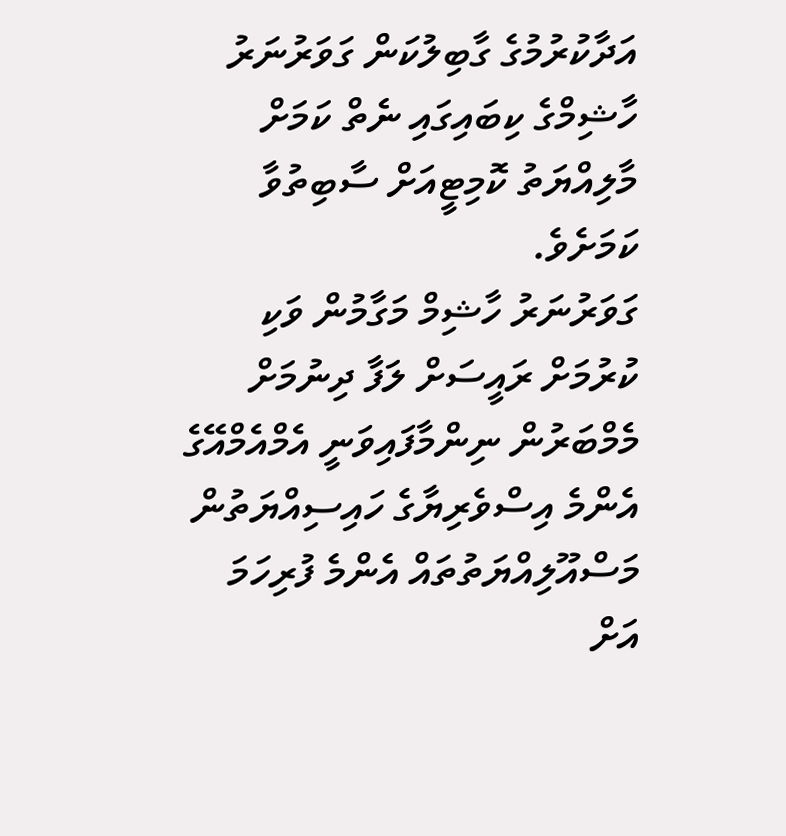އަދާކުރުމުގެ ގާބިލުކަން ގަވަރުނަރު ހާޝިމްގެ ކިބައިގައި ނެތް ކަމަށް މާލިއްޔަތު ކޮމިޓީއަށް ސާބިތުވާ ކަމަށެވެ.
ގަވަރުނަރު ހާޝިމް މަގާމުން ވަކި ކުރުމަށް ރައީސަށް ލަފާ ދިނުމަށް މެމްބަރުން ނިންމާފައިވަނީ އެމްއެމްއޭގެ އެންމެ އިސްވެރިޔާގެ ހައިސިއްޔަތުން މަސްއޫލިއްޔަތުތައް އެންމެ ފުރިހަމަ އަށް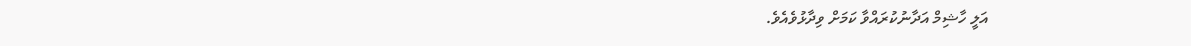އަލީ ހާޝިމް އަދާނުކުރައްވާ ކަމަށް ވިދާޅުވެއެވެ.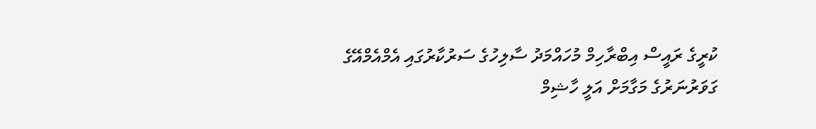ކުރީގެ ރައީސް އިބްރާހިމް މުހައްމަދު ސާލިހުގެ ސަރުކާރުގައި އެމްއެމްއޭގެ ގަވަރުނަރުގެ މަގާމަށް އަލީ ހާޝިމް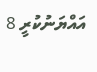އައްޔަނުކުރީ 8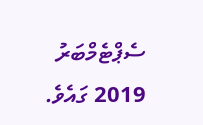ސެޕްޓެމްބަރު 2019 ގައެވެ.